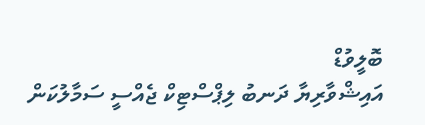ބޮލީވުޑް
އައިޝްވާރިޔާ ދަނބު ލިޕްސްޓިކް ޖެއްސީ ސަމާލުކަން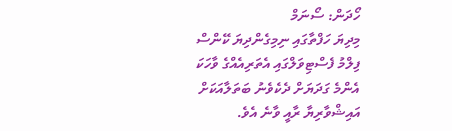ހޯދަން: ސޯނަމް
މިދިޔަ ހަފްތާގައި ނިމިގެންދިޔަ ކޭންސް ފިލްމު ފެސްޓިވަލްގައި އެތަރިއެއްގެ ވާހަކަ އެންމެ ގަދަޔަށް ދެކެވެނު ބަތަލާއަކަށް އައިޝްވާރިޔާ ރާއީ ވާނެ އެވެ.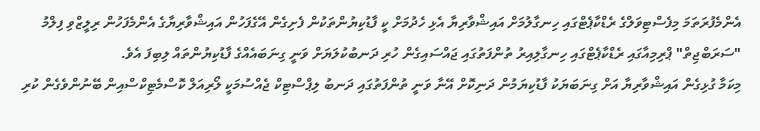އެންމެފުރަތަމަ މިފެސްޓިވަލްގެ ރެޑްކާޕެޓްގައި ހިނގާލުމަށް އައިޝްވާރިޔާ އެޅި ހެދުމަށް ކީ ފާޑުކިޔުންތަކުން ފެށިގެން އޭގެފަހުން އައިޝްވާރިޔާގެ އެންމެފަހުން ރިލީޒްވި ފިލްމު "ސަރަބްޖިތް" ޕްރިމިއާގައި ރެޑްކާޕެޓްގައި ހިނގާލިއިރު ތުންފަތުގައި ޖައްސައިގެން ހުރި ދަނބުކުލަޔަށް ވަނީ ގިނަބައެއްގެ ފާޑުކިޔުންތައް ލިބިފަ އެވެ.
މިކަމާ ގުޅިގެން އައިޝްވާރިޔާ އަށް ގިނަބަޔަކު ފާޑުކިޔަމުން ދަނިކޮށް އޭނާ ވަނީ ތުންފަތުގައި ދަނބު ލިޕްސްޓިކް ޖެއްސުމަކީ ލޯރިއަލް ކޮސްމެޓިކްސްއިން ބޭނުންވެގެން ކުރި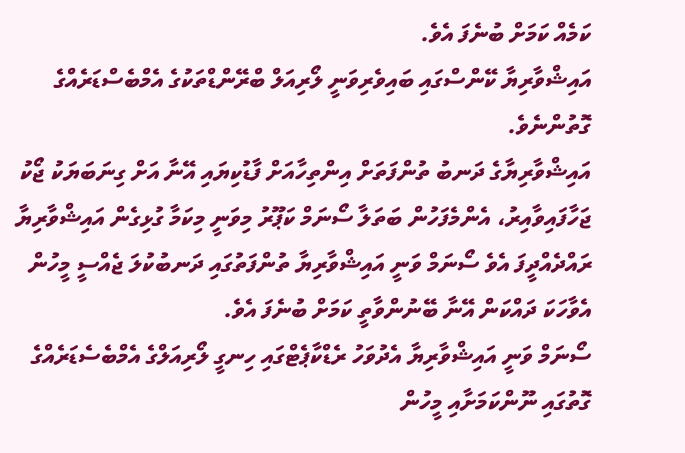ކަމެއް ކަމަށް ބުނެފަ އެވެ.
އައިޝްވާރިޔާ ކޭންސްގައި ބައިވެރިވަނީ ލޯރިއަލް ބްރޭންޑްތަކުގެ އެމްބެސްޑަރެއްގެ ގޮތުންނެވެ.
އައިޝްވާރިޔާގެ ދަނބު ތުންފަތަށް އިންތިހާއަށް ފާޑުކިޔައި އޭނާ އަށް ގިނަބަޔަކު ޖޯކު ޖަހާފައިވާއިރު، އެންމެފަހުން ބަތަލާ ސޯނަމް ކަޕޫރު މިވަނީ މިކަމާ ގުޅިގެން އައިޝްވާރިޔާ ރައްދެއްދީފަ އެވެ ސޯނަމް ވަނީ އައިޝްވާރިޔާ ތުންފަތުގައި ދަނބުކުލަ ޖެއްސީ މީހުން އެވާހަކަ ދައްކަން އޭނާ ބޭނުންވާތީ ކަމަށް ބުނެފަ އެވެ.
ސޯނަމް ވަނީ އައިޝްވާރިޔާ އެދުވަހު ރެޑްކާޕެޓްގައި ހިނގީ ލޯރިއަލްގެ އެމްބެސެޑަރެއްގެ ގޮތުގައި ނޫންކަމަށާއި މީހުން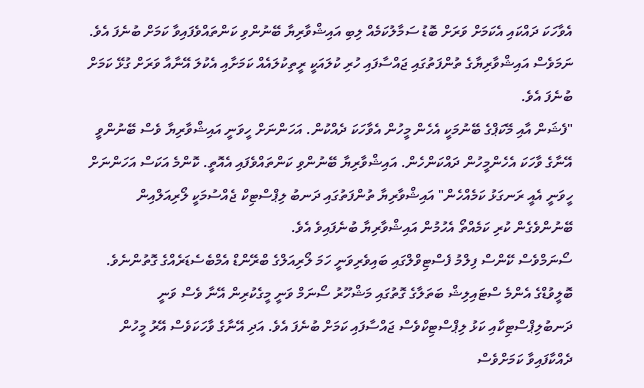އެވާހަކަ ދައްކައި އެކަމަށް ވަރަށް ބޮޑު ސަމާލުކަމެއް ލިބި އައިޝްވާރިޔާ ބޭނުންވި ކަންތައްވެފައިވާ ކަމަށް ބުނެފަ އެވެ. ނަމަވެސް އައިޝްވާރިޔާގެ ތުންފަތުގައި ޖައްސާފައި ހުރި ކުލައަކީ ރީތިކުލައެއް ކަމަށާއި އެކުލަ އޭނާއާ ވަރަށް ގުޅޭ ކަމަށް ބުނެފަ އެވެ.
"ފެޝަން އާއި މޭކަޕްގެ ބޭނުމަކީ އެހެން މީހުން އެވާހަކަ ދެއްކުން. އަހަންނަށް ހީވަނީ އައިޝްވާރިޔާ ވެސް ބޭނުންވީ އޭނާގެ ވާހަކަ އެހެންމީހުން ދައްކަންހެން. އައިޝްވާރިޔާ ބޭނުންވި ކަންތައްވެފައި އެއޮތީ. ކޮންމެ އަކަސް އަހަންނަށް ހީވަނީ އެއީ ރަނގަޅު ކަމެއްހެން" އައިޝްވާރިޔާ ތުންފަތުގައި ދަނބު ލިޕްސްޓިކް ޖެއްސުމަކީ ލޯރިއަލްއިން ބޭނުންވެގެން ކުރި ކަމެއްތޯ އެހުމުން އައިޝްވާރިޔާ ބުނެފައިވެ އެވެ.
ސޯނަމްވެސް ކޭންސް ފިލްމު ފެސްޓިވްލްގައި ބައިވެރިވަނީ ހަމަ ލޯރިއަލްގެ ބްރޭންޑް އެމްބެސެޑަރެއްގެ ގޮތުންނެވެ. ބޮލީވުޑްގެ އެންމެ ސްޓައިލިޝް ބަތަލާގެ ގޮތުގައި މަޝްހޫރު ސޯނަމް ވަނީ މީގެކުރިން އޭނާ ވެސް ވަނީ ދަނބުލިޕްސްޓިކާއި ކަޅު ލިޕްސްޓިކްވެސް ޖައްސާފައި ކަމަށް ބުނެފަ އެވެ. އަދި އޭނާގެ ވާހަކަވެސް އޭރު މީހުން ދެއްކާފައިވާ ކަމަށްވެސް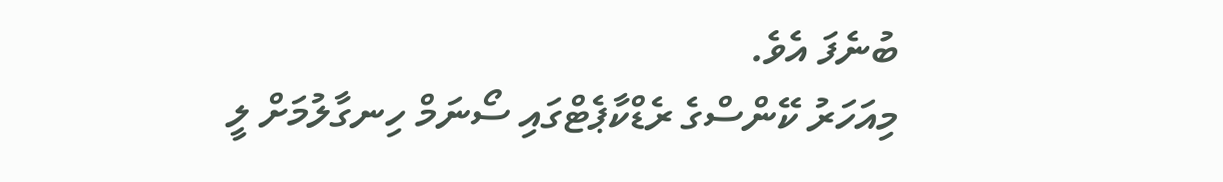ބުނެފަ އެވެ.
މިއަހަރު ކޭންސްގެ ރެޑްކާޕެޓްގައި ސޯނަމް ހިނގާލުމަށް ލީ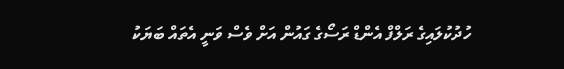ހުދުކުލައިގެ ރަލްފް އެންޑް ރަސޯގެ ގައުން އަށް ވެސް ވަނީ އެތައް ބަޔަކު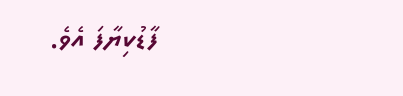ފާޑުކިޔާފަ އެވެ.